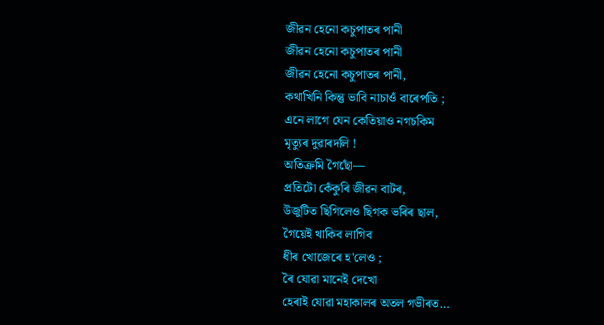জীৱন হেনো কচুপাতৰ পানী
জীৱন হেনো কচুপাতৰ পানী
জীৱন হেনো কচুপাতৰ পানী,
কথাখিনি কিন্তু ভাবি নাচাওঁ বাৰেপতি ;
এনে লাগে যেন কেতিয়াও নগচকিম
মৃত্যুৰ দুৱাৰদলি !
অতিক্ৰমি গৈছোঁ―
প্ৰতিটো কেঁকুৰি জীৱন বাটৰ,
উজুটিত ছিগিলেও ছিগক ভৰিৰ ছাল,
গৈয়েই থাকিব লাগিব
ধীৰ খোজেৰে হ'লেও ;
ৰৈ যোৱা মানেই দেখো
হেৰাই যোৱা মহাকালৰ অতল গভীৰত…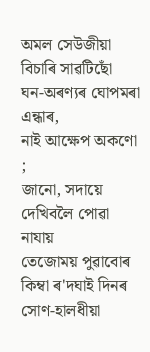অমল সেউজীয়া বিচাৰি সাৱটিছোঁ
ঘন-অৰণ্যৰ ঘোপমৰা এন্ধাৰ,
নাই আক্ষেপ অকণো ;
জানো, সদায়ে দেখিবলৈ পোৱা নাযায়
তেজোময় পুৱাবোৰ
কিম্বা ৰ'দঘাই দিনৰ
সোণ-হালধীয়া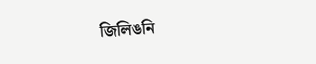জিলিঙনি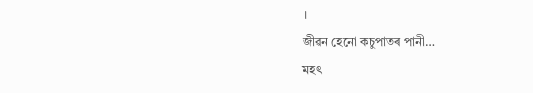।
জীৱন হেনো কচুপাতৰ পানী…
মহৎ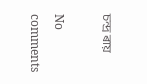চন্দ্ৰ ৰায়

No comments